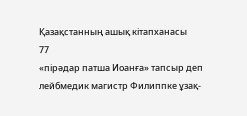Қазақстанның ашық кітапханасы
77
«пірәдар патша Иоанға» тапсыр деп лейбмедик магистр Филиппке ұзақ-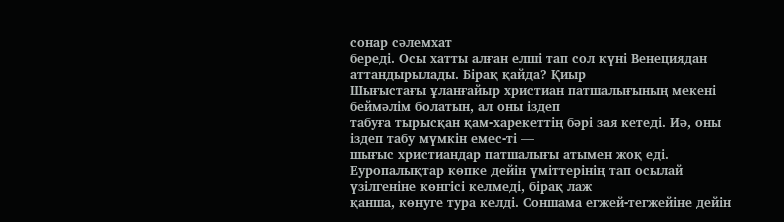сонар сәлемхат
береді. Осы хатты алған елші тап сол күні Венециядан аттандырылады. Бірақ қайда? Қиыр
Шығыстағы ұланғайыр христиан патшалығының мекені беймәлім болатын, ал оны іздеп
табуға тырысқан қам-харекеттің бәрі зая кетеді. Иә, оны іздеп табу мүмкін емес-ті —
шығыс христиандар патшалығы атымен жоқ еді.
Еуропалықтар көпке дейін үміттерінің тап осылай үзілгеніне көнгісі келмеді, бірақ лаж
қанша, көнуге тура келді. Соншама егжей-тегжейіне дейін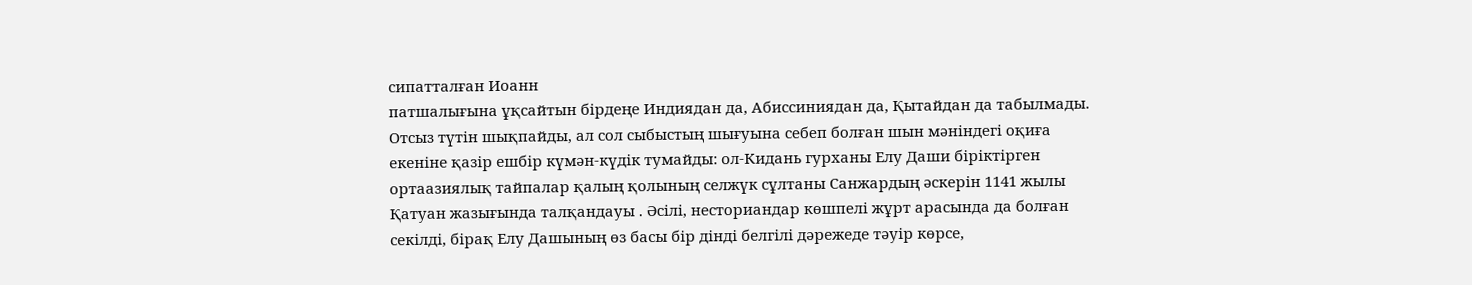сипатталған Иоанн
патшалығына ұқсайтын бірдеңе Индиядан да, Абиссиниядан да, Қытайдан да табылмады.
Отсыз түтін шықпайды, ал сол сыбыстың шығуына себеп болған шын мәніндегі оқиға
екеніне қазір ешбір күмән-күдік тумайды: ол-Кидань гурханы Елу Даши біріктірген
ортаазиялық тайпалар қалың қолының селжүк сұлтаны Санжардың әскерін 1141 жылы
Қатуан жазығында талқандауы . Әсілі, несториандар көшпелі жұрт арасында да болған
секілді, бірақ Елу Дашының өз басы бір дінді белгілі дәрежеде тәуір көрсе,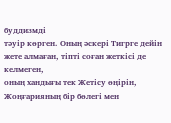буддизмді
тәуір көрген. Оның әскері Тигрге дейін жете алмаған, тіпті соған жеткісі де келмеген,
оның хандығы тек Жетісу өңірін, Жоңғарияның бір бөлегі мен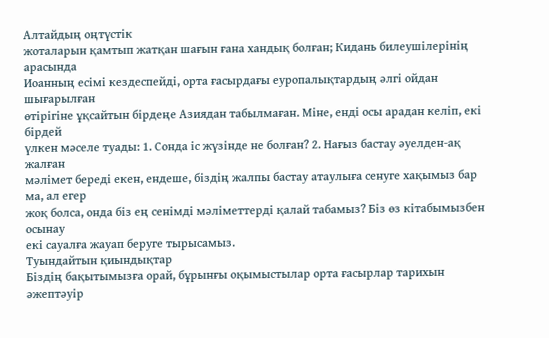Алтайдың оңтүстік
жоталарын қамтып жатқан шағын ғана хандық болған; Кидань билеушілерінің арасында
Иоанның есімі кездеспейді, орта ғасырдағы еуропалықтардың әлгі ойдан шығарылған
өтірігіне ұқсайтын бірдеңе Азиядан табылмаған. Міне, енді осы арадан келіп, екі бірдей
үлкен мәселе туады: 1. Сонда іс жүзінде не болған? 2. Нағыз бастау әуелден-ақ жалған
мәлімет береді екен, ендеше, біздің жалпы бастау атаулыға сенуге хақымыз бар ма, ал егер
жоқ болса, онда біз ең сенімді мәліметтерді қалай табамыз? Біз өз кітабымызбен осынау
екі сауалға жауап беруге тырысамыз.
Туындайтын қиындықтар
Біздің бақытымызға орай, бұрынғы оқымыстылар орта ғасырлар тарихын әжептәуір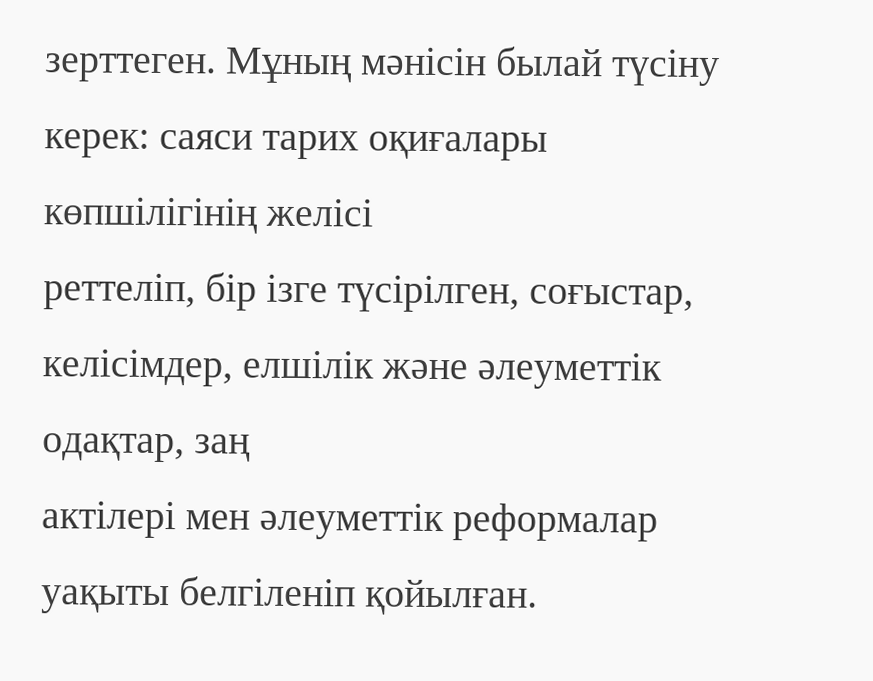зерттеген. Мұның мәнісін былай түсіну керек: саяси тарих оқиғалары көпшілігінің желісі
реттеліп, бір ізге түсірілген, соғыстар, келісімдер, елшілік және әлеуметтік одақтар, заң
актілері мен әлеуметтік реформалар уақыты белгіленіп қойылған.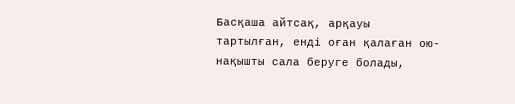Басқаша айтсақ, арқауы
тартылған, енді оған қалаған ою-нақышты сала беруге болады,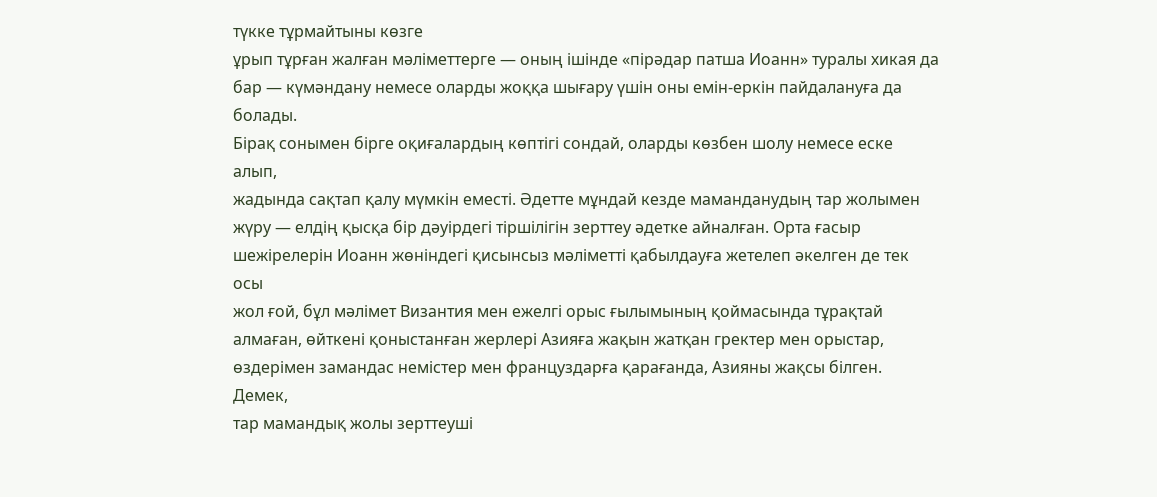түкке тұрмайтыны көзге
ұрып тұрған жалған мәліметтерге — оның ішінде «пірәдар патша Иоанн» туралы хикая да
бар — күмәндану немесе оларды жоққа шығару үшін оны емін-еркін пайдалануға да
болады.
Бірақ сонымен бірге оқиғалардың көптігі сондай, оларды көзбен шолу немесе еске алып,
жадында сақтап қалу мүмкін еместі. Әдетте мұндай кезде маманданудың тар жолымен
жүру — елдің қысқа бір дәуірдегі тіршілігін зерттеу әдетке айналған. Орта ғасыр
шежірелерін Иоанн жөніндегі қисынсыз мәліметті қабылдауға жетелеп әкелген де тек осы
жол ғой, бұл мәлімет Византия мен ежелгі орыс ғылымының қоймасында тұрақтай
алмаған, өйткені қоныстанған жерлері Азияға жақын жатқан гректер мен орыстар,
өздерімен замандас немістер мен француздарға қарағанда, Азияны жақсы білген. Демек,
тар мамандық жолы зерттеуші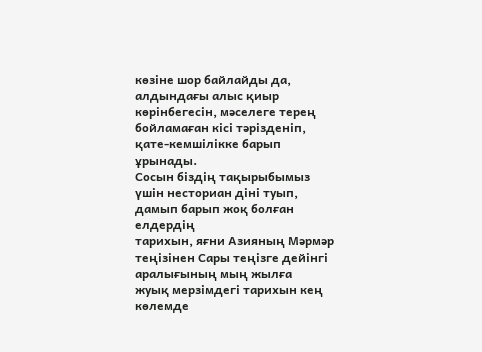көзіне шор байлайды да, алдындағы алыс қиыр
көрінбегесін, мәселеге терең бойламаған кісі тәрізденіп, қате-кемшілікке барып ұрынады.
Сосын біздің тақырыбымыз үшін несториан діні туып, дамып барып жоқ болған елдердің
тарихын, яғни Азияның Мәрмәр теңізінен Сары теңізге дейінгі аралығының мың жылға
жуық мерзімдегі тарихын кең көлемде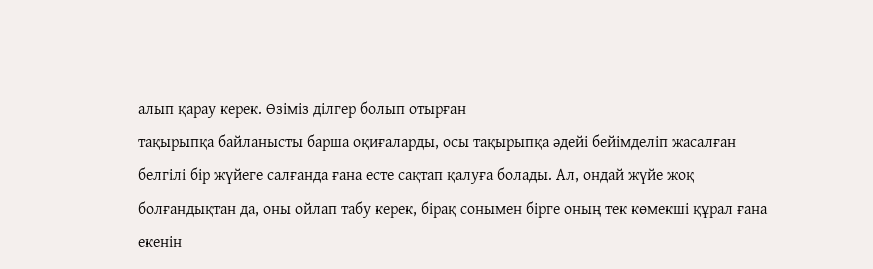алып қарау керек. Өзіміз ділгер болып отырған
тақырыпқа байланысты барша оқиғаларды, осы тақырыпқа әдейі бейімделіп жасалған
белгілі бір жүйеге салғанда ғана есте сақтап қалуға болады. Ал, ондай жүйе жоқ
болғандықтан да, оны ойлап табу керек, бірақ сонымен бірге оның тек көмекші құрал ғана
екенін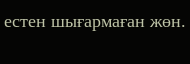естен шығармаған жөн.